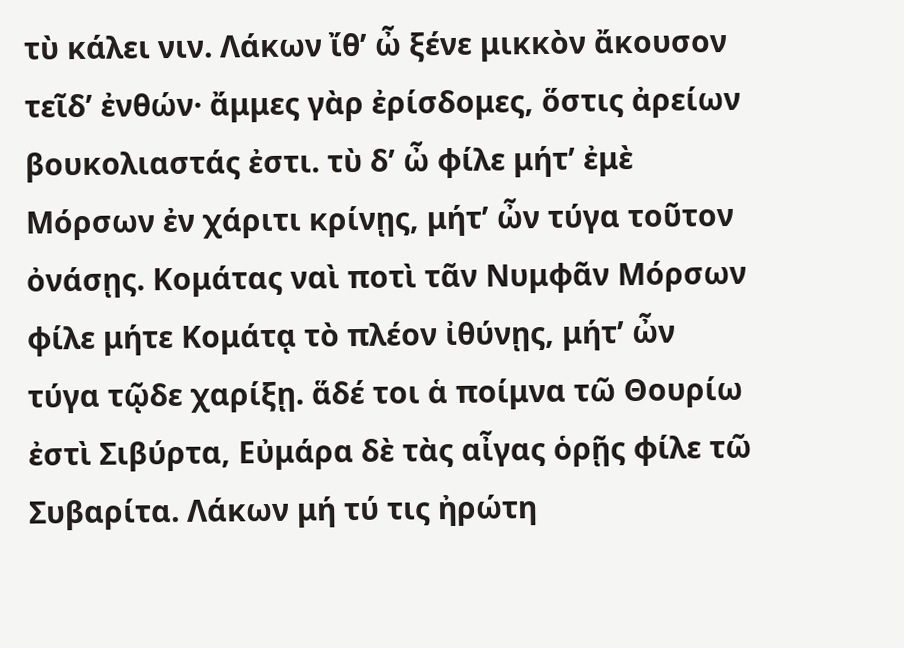τὺ κάλει νιν. Λάκων ἴθʼ ὦ ξένε μικκὸν ἄκουσον τεῖδʼ ἐνθών· ἄμμες γὰρ ἐρίσδομες, ὅστις ἀρείων βουκολιαστάς ἐστι. τὺ δʼ ὦ φίλε μήτʼ ἐμὲ Μόρσων ἐν χάριτι κρίνῃς, μήτʼ ὦν τύγα τοῦτον ὀνάσῃς. Κομάτας ναὶ ποτὶ τᾶν Νυμφᾶν Μόρσων φίλε μήτε Κομάτᾳ τὸ πλέον ἰθύνῃς, μήτʼ ὦν τύγα τῷδε χαρίξῃ. ἅδέ τοι ἁ ποίμνα τῶ Θουρίω ἐστὶ Σιβύρτα, Εὐμάρα δὲ τὰς αἶγας ὁρῇς φίλε τῶ Συβαρίτα. Λάκων μή τύ τις ἠρώτη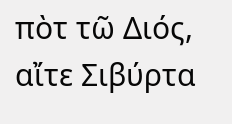πὸτ τῶ Διός, αἴτε Σιβύρτα